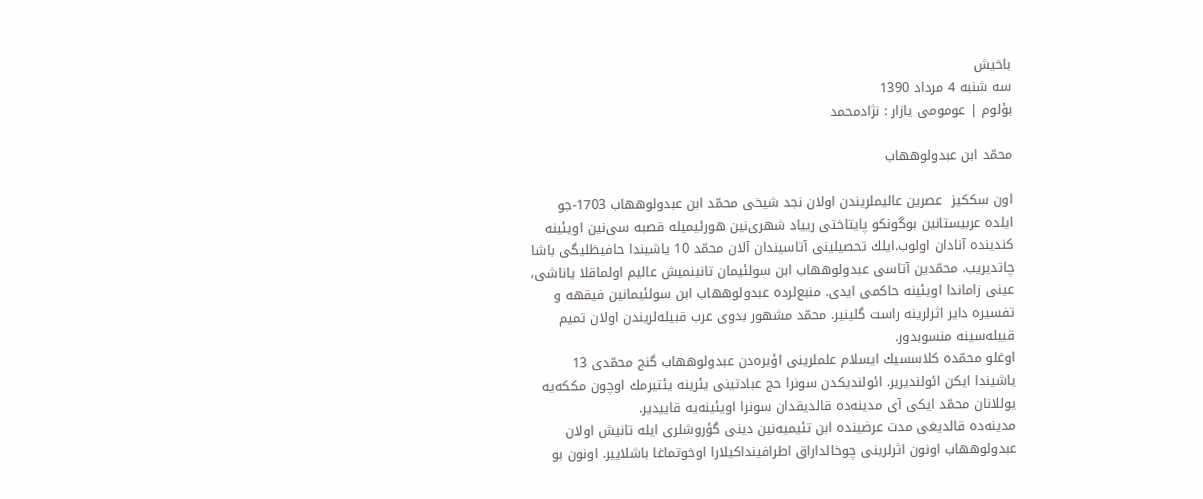باخیش
سه شنبه 4 مرداد 1390
بؤلوم | عومومی یازار : نژادمحمد

محمّد ابن عبدولوههاب

اون سككیز  عصرین عالیملریندن اولان نجد شیخی محمّد ابن عبدولوههاب 1703-جو ایلده عربیستانین بوگونكو پایتاختی رییاد شهری‌نین هورئیمیله قصبه سی‌نین اویئینه كندینده آنادان اولوب.ایلك تحصیلینی آتاسیندان آلان محمّد 10 یاشیندا حافیظلیگی باشا چاتدیریب. محمّدین آتاسی عبدولوههاب ابن سولئیمان تانینمیش عالیم اولماقلا یاناشی، عینی زاماندا اویئینه حاكمی ایدی. منبع‌لرده عبدولوههاب ابن سولئیمانین فیقهه و تفسیره دایر اثرلرینه راست گلینیر. محمّد مشهور بدوی عرب قبیله‌لریندن اولان تمیم قبیله‌سینه منسوبدور.
اوغلو محمّده كلاسسیك ایسلام علملرینی اؤیره‌دن عبدولوههاب گنج محمّدی 13 یاشیندا ایكن ائولندیریر. ائولندیكدن سونرا حج عبادتینی یئرینه یئتیرمك اوچون مككه‌یه یوللانان محمّد ایكی آی مدینه‌ده قالدیقدان سونرا اویئینه‌یه قاییدیر.
مدینه‌ده قالدیغی مدت عرضینده ابن تئیمیه‌نین دینی گؤروشلری ایله تانیش اولان عبدولوههاب اونون اثرلرینی چوخالداراق اطرافینداكیلارا اوخوتماغا باشلاییر. اونون بو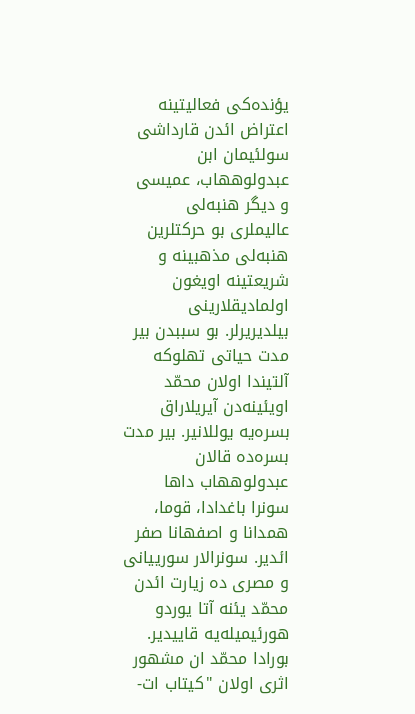یؤنده‌كی فعالیتینه اعتراض ائدن قارداشی سولئیمان ابن عبدولوههاب، عمیسی و دیگر هنبه‌لی عالیملری بو حركتلرین هنبه‌لی مذهبینه و شریعتینه اویغون اولمادیقلارینی بیلدیریرلر. بو سببدن بیر مدت حیاتی تهلوكه‌ آلتیندا اولان محمّد اویئینه‌دن آیریلاراق بسره‌یه یوللانیر. بیر مدت بسره‌ده قالان عبدولوههاب داها سونرا باغدادا، قوما، همدانا و اصفهانا صفر ائدیر. سونرالار سورییانی و مصری ده زیارت ائدن محمّد یئنه آتا یوردو هورئیمیله‌یه قاییدیر.
بورادا محمّد ان مشهور اثری اولان "كیتاب ات-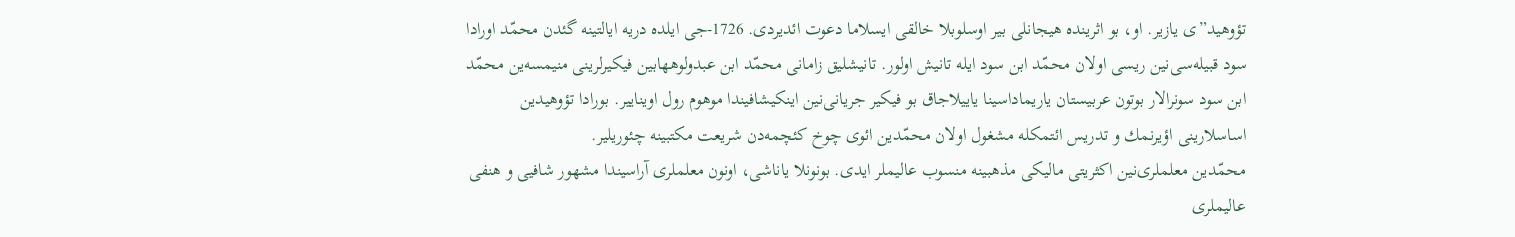تؤوهید”ی یازیر. او، بو اثرینده هیجانلی بیر اوسلوبلا خالقی ایسلاما دعوت ائدیردی. 1726-جی ایلده دریه ایالتینه گئدن محمّد اورادا سود قبیله‌سی‌نین ریسی اولان محمّد ابن سود ایله تانیش اولور. تانیشلیق زامانی محمّد ابن عبدولوههابین فیكیرلرینی منیمسه‌ین محمّد ابن سود سونرالار بوتون عربیستان یاریماداسینا یاییلاجاق بو فیكیر جریانی‌نین اینكیشافیندا موهوم رول اویناییر. بورادا تؤوهیدین اساسلارینی اؤیرنمك و تدریس ائتمكله مشغول اولان محمّدین ائوی چوخ كئچمه‌دن شریعت مكتبینه چئوریلیر.
محمّدین معلملری‌نین اكثریتی مالیكی مذهبینه منسوب عالیملر ایدی. بونونلا یاناشی، اونون معلملری آراسیندا مشهور شافیی و هنفی عالیملری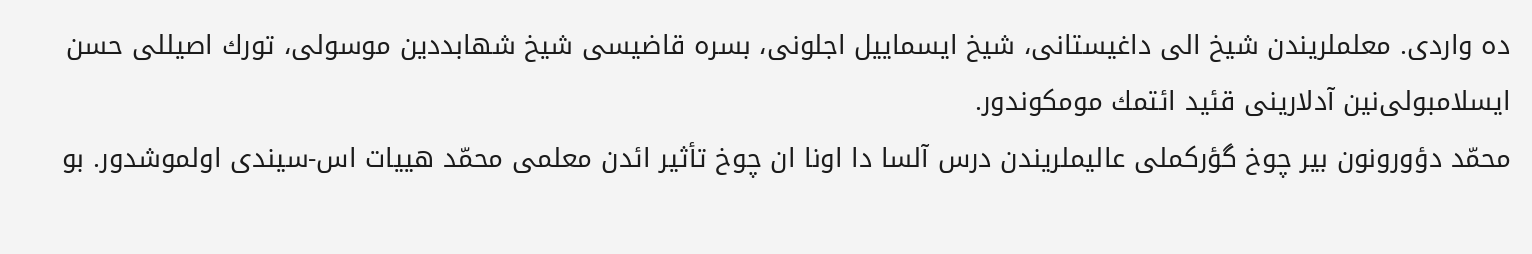ده واردی. معلملریندن شیخ الی داغیستانی، شیخ ایسماییل اجلونی، بسره قاضیسی شیخ شهابددین موسولی، تورك اصیللی حسن ایسلامبولی‌نین آدلارینی قئید ائتمك مومكوندور.
محمّد دؤورونون بیر چوخ گؤركملی عالیملریندن درس آلسا دا اونا ان چوخ تأثیر ائدن معلمی محمّد هییات اس-سیندی اولموشدور. بو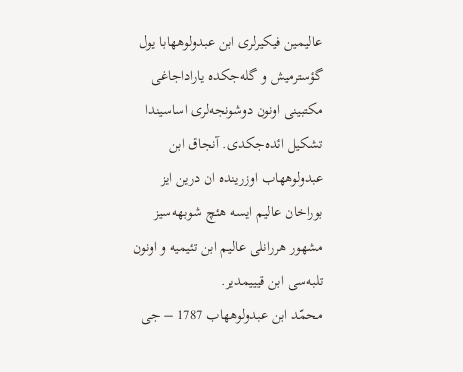عالیمین فیكیرلری ابن عبدولوههابا یول گؤسترمیش و گله‌جكده یاراداجاغی مكتبینی اونون دوشونجه‌لری اساسیندا تشكیل ائده‌جكدی. آنجاق ابن عبدولوههاب اوزرینده ان درین ایز بوراخان عالیم ایسه هئچ شوبهه‌سیز مشهور هررانلی عالیم ابن تئیمیه و اونون تلبه‌سی ابن قیییمدیر.
محمّد ابن عبدولوههاب 1787 – جی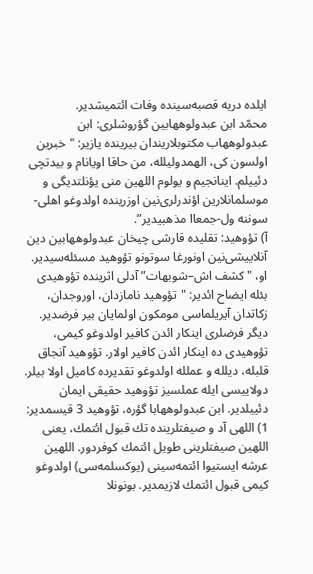ایلده دریه قصبه‌سینده وفات ائتمیشدیر.
محمّد ابن عبدولوههابین گؤروشلری: ابن عبدولوههاب مكتوبلاریندان بیرینده یازیر: "خبرین اولسون كی، الهمدولیلله، من حاقا اویانام و بیدتچی دئییلم. اینانجیم و یولوم اللهین منی یؤنلتدیگی و موسلمانلارین اؤندرلری‌نین اوزرینده اولدوغو اهلی-سوننه ول-جمعاا مذهبیدیر”.
آ) تؤوهید: تقلیده قارشی چیخان عبدولوههابین دین آنلاییشی‌نین اونورغا سوتونو تؤوهید مسئله‌سیدیر. او، "كشف اش–شوبهات” آدلی اثرینده تؤوهیدی بئله ایضاح ائدیر: "تؤوهید نامازدان، اوروجدان، زكاتدان آیریلماسی مومكون اولمایان بیر فرضدیر. دیگر فرضلری اینكار ائدن كافیر اولدوغو كیمی، تؤوهیدی ده اینكار ائدن كافیر اولار. تؤوهید آنجاق قلبله، دیلله و عملله اولدوغو تقدیرده كامیل اولا بیلر. دولاییسی ایله عملسیز تؤوهید حقیقی ایمان دئییلدیر. ابن عبدولوههابا گؤره، تؤوهید 3 قیسمدیر:
1) اللهی آد و صیفتلرینده تك قبول ائتمك، یعنی اللهین صیفتلرینی طویل ائتمك كوفردور. اللهین عرشه ایستیوا ائتمه‌سینی (یوكسلمه‌سی) اولدوغو كیمی قبول ائتمك لازیمدیر. بونونلا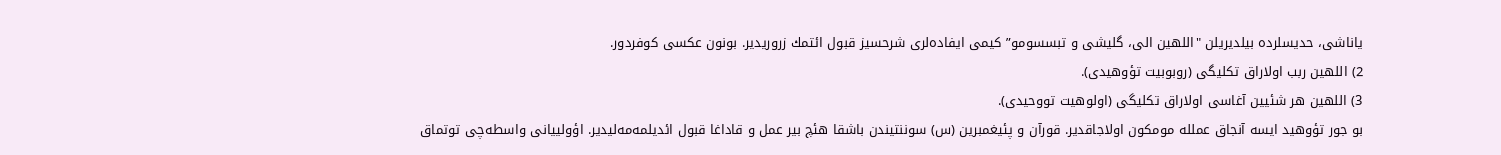یاناشی، حدیسلرده بیلدیریلن "اللهین الی، گلیشی و تبسسومو” كیمی ایفاده‌لری شرحسیز قبول ائتمك زروریدیر. بونون عكسی كوفردور.
2) اللهین ربب اولاراق تكلیگی (روبوبیت تؤوهیدی).
3) اللهین هر شئیین آغاسی اولاراق تكلیگی (اولوهیت تووحیدی).
بو جور تؤوهید ایسه آنجاق عملله مومكون اولاجاقدیر. قورآن و پئیغمبرین (س) سوننتیندن باشقا هئچ بیر عمل و قاداغا قبول ائدیلمه‌مه‌لیدیر. اؤولییانی واسطه‌چی توتماق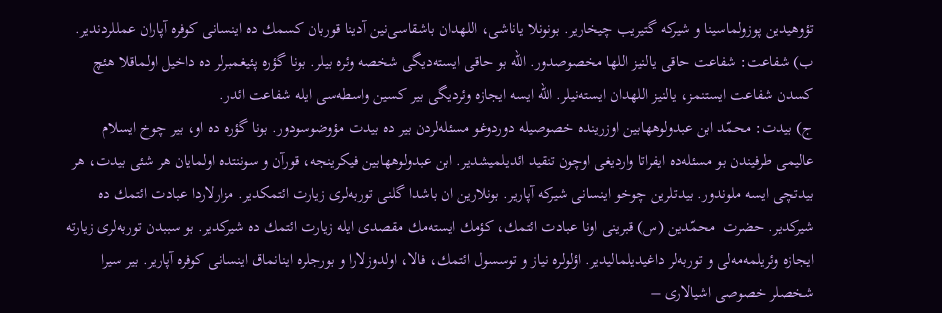تؤوهیدین پوزولماسینا و شیركه گتیریب چیخاریر. بونونلا یاناشی، اللهدان باشقاسی‌نین آدینا قوربان كسمك ده اینسانی كوفره آپاران عمللردندیر.
ب) شفاعت: شفاعت حاقی یالنیز اللها مخصوصدور. الله بو حاقی ایسته‌دیگی شخصه وئره بیلر. بونا گؤره پئیغمبرلر ده داخیل اولماقلا هئچ كسدن شفاعت ایستنمز، یالنیز اللهدان ایسته‌نیلر. الله ایسه ایجازه وئردیگی بیر كسین واسطه‌سی ایله شفاعت ائدر.
ج) بیدت: محمّد ابن عبدولوههابین اوزرینده خصوصیله دوردوغو مسئله‌لردن بیر ده بیدت مؤوضوسودور. بونا گؤره ده او، بیر چوخ ایسلام عالیمی طرفیندن بو مسئله‌ده ایفراتا واردیغی اوچون تنقید ائدیلمیشدیر. ابن عبدولوههابین فیكرینجه، قورآن و سوننتده اولمایان هر شئی بیدت، هر بیدتچی ایسه ملوندور. بیدتلرین چوخو اینسانی شیركه آپاریر. بونلارین ان باشدا گلنی توربه‌لری زیارت ائتمكدیر. مزارلاردا عبادت ائتمك ده شیركدیر. حضرت  محمّدین (س) قبرینی اونا عبادت ائتمك، كؤمك ایسته‌مك مقصدی ایله زیارت ائتمك ده شیركدیر. بو سببدن توربه‌لری زیارته ایجازه وئریلمه‌مه‌لی و توربه‌لر داغیدیلمالیدیر. اؤلولره نیاز و توسسول ائتمك، فالا، اولدوزلارا و بورجلره اینانماق اینسانی كوفره آپاریر. بیر سیرا شخصلر خصوصی اشیالاری –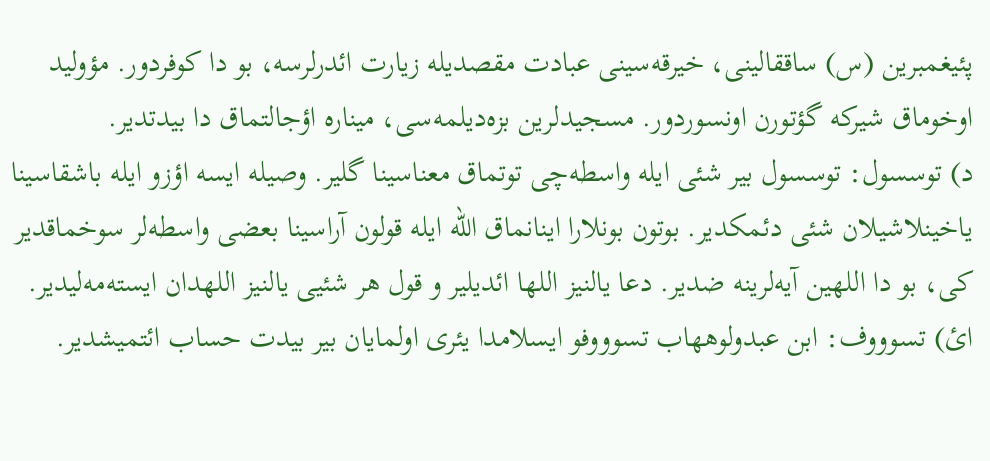پئیغمبرین (س) ساققالینی، خیرقه‌سینی عبادت مقصدیله زیارت ائدرلرسه، بو دا كوفردور. مؤولید اوخوماق شیركه گؤتورن اونسوردور. مسجیدلرین بزه‌دیلمه‌سی، میناره اؤجالتماق دا بیدتدیر.
د) توسسول: توسسول بیر شئی ایله واسطه‌چی توتماق معناسینا گلیر. وصیله ایسه اؤزو ایله باشقاسینا یاخینلاشیلان شئی دئمكدیر. بوتون بونلارا اینانماق الله ایله قولون آراسینا بعضی واسطه‌لر سوخماقدیر كی، بو دا اللهین آیه‌لرینه ضدیر. دعا یالنیز اللها ائدیلیر و قول هر شئیی یالنیز اللهدان ایسته‌مه‌لیدیر.
ائ) تسوووف: ابن عبدولوههاب تسوووفو ایسلامدا یئری اولمایان بیر بیدت حساب ائتمیشدیر.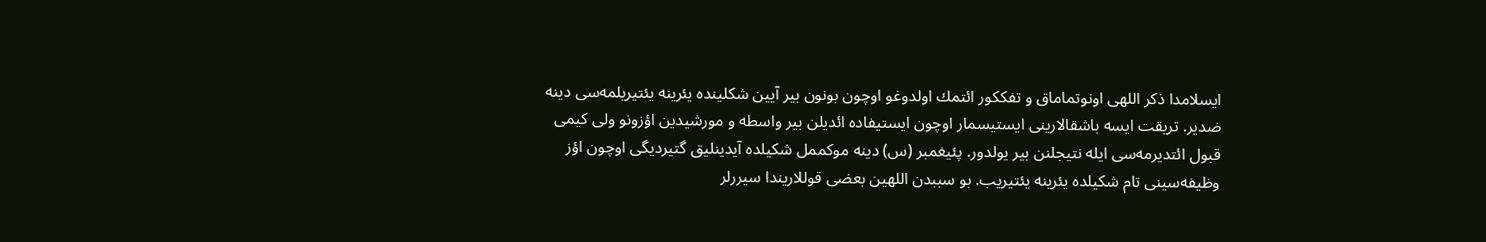ایسلامدا ذكر اللهی اونوتماماق و تفككور ائتمك اولدوغو اوچون بونون بیر آیین شكلینده یئرینه یئتیریلمه‌سی دینه ضدیر. تریقت ایسه باشقالارینی ایستیسمار اوچون ایستیفاده ائدیلن بیر واسطه‌ و مورشیدین اؤزونو ولی كیمی قبول ائتدیرمه‌سی ایله نتیجلنن بیر یولدور. پئیغمبر (س) دینه موكممل شكیلده آیدینلیق گتیردیگی اوچون اؤز وظیفه‌سینی تام شكیلده یئرینه یئتیریب. بو سببدن اللهین بعضی قوللاریندا سیررلر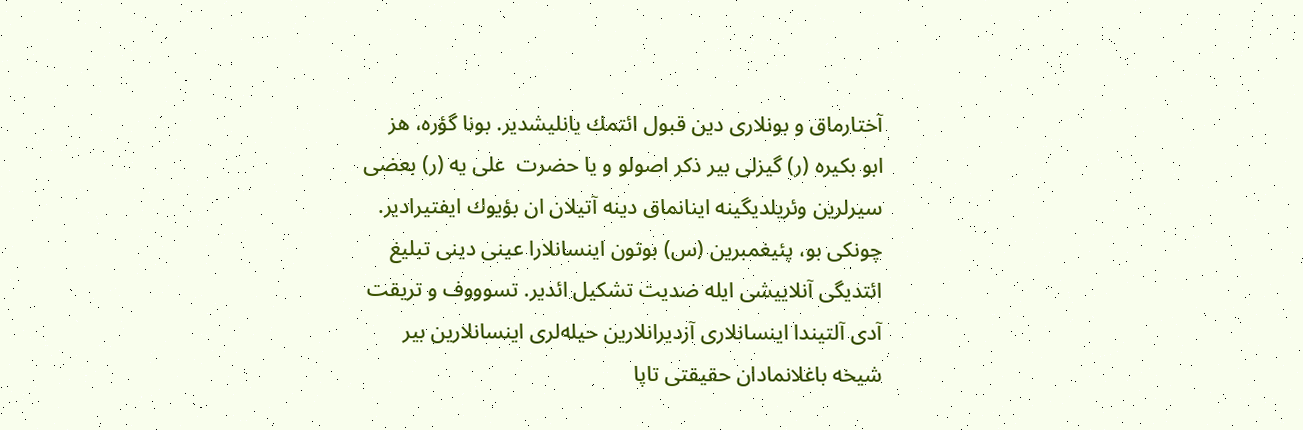آختارماق و بونلاری دین قبول ائتمك یانلیشدیر. بونا گؤره، هز ابو بكیره (ر) گیزلی بیر ذكر اصولو و یا حضرت  علی یه (ر) بعضی سیرلرین وئریلدیگینه اینانماق دینه آتیلان ان بؤیوك ایفتیرادیر. چونكی بو، پئیغمبرین (س) بوتون اینسانلارا عینی دینی تبلیغ ائتدیگی آنلاییشی ایله ضدیت تشكیل ائدیر. تسوووف و تریقت آدی آلتیندا اینسانلاری آزدیرانلارین حیله‌لری اینسانلارین بیر شیخه باغلانمادان حقیقتی تاپا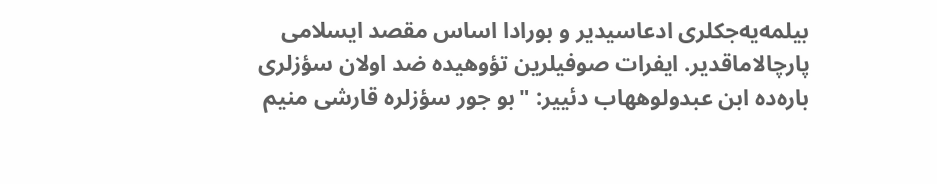بیلمه‌یه‌جكلری ادعاسیدیر و بورادا اساس مقصد ایسلامی پارچالاماقدیر. ایفرات صوفیلرین تؤوهیده ضد اولان سؤزلری باره‌ده ابن عبدولوههاب دئییر: "بو جور سؤزلره قارشی منیم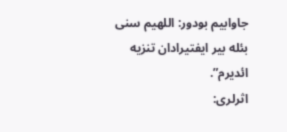جاوابیم بودور: اللهیم سنی بئله بیر ایفتیرادان تنزیه ائدیرم”.
اثرلری: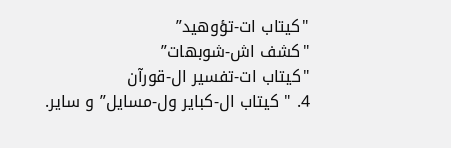"كیتاب ات-تؤوهید”
"كشف اش-شوبهات”
"كیتاب ات-تفسیر ال-قورآن
4. " كیتاب ال-كبایر ول-مسایل” و سایر.